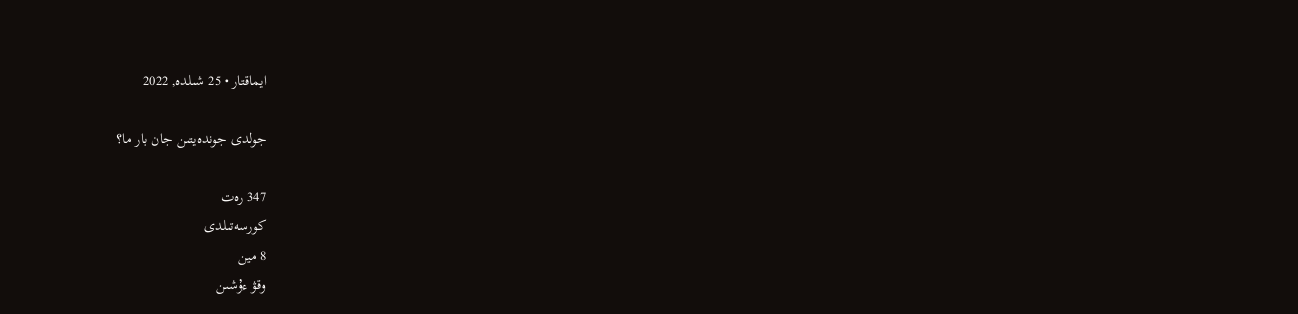ايماقتار • 25 شىلدە, 2022

جولدى جوندەيتىن جان بار ما؟

347 رەت
كورسەتىلدى
8 مين
وقۋ ءۇشىن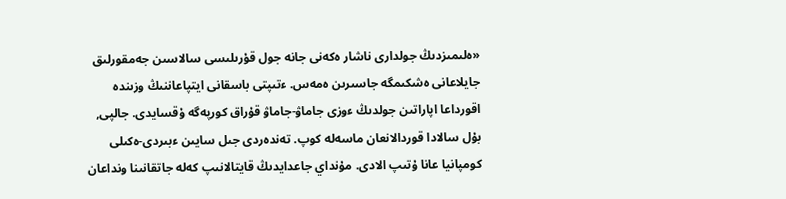«ەلىمىزدىڭ جولدارى ناشار ەكەنى جانە جول قۇرىلىسى سالاسىن جەمقورلىق جايلاعانى ەشكىمگە جاسىرىن ەمەس. ءتىپتى باسقانى ايتپاعاننىڭ وزىندە اقورداعا اپاراتىن جولدىڭ ءوزى جاماۋ-جاماۋ قۇراق كورپەگە ۇقسايدى. جالپى, بۇل سالادا قوردالانعان ماسەلە كوپ. تەندەردى جىل سايىن ءبىردى-ەكىلى كومپانيا عانا ۇتىپ الادى. مۇنداي جاعدايدىڭ قايتالانىپ كەلە جاتقانىنا ونداعان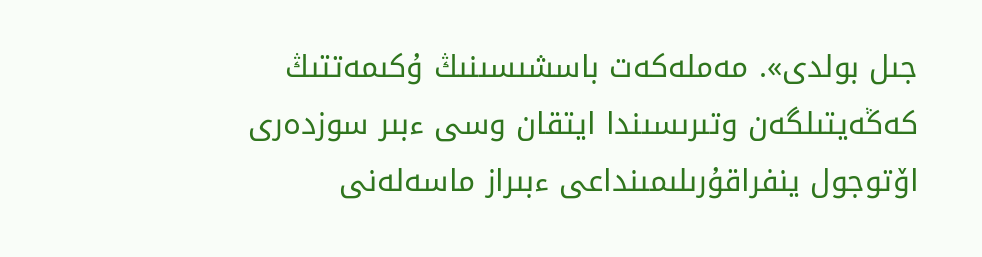جىل بولدى». مەملەكەت باسشىسىنىڭ ۇكىمەتتىڭ كەڭەيتىلگەن وتىرىسىندا ايتقان وسى ءبىر سوزدەرى اۆتوجول ينفراقۇرىلىمىنداعى ءبىراز ماسەلەنى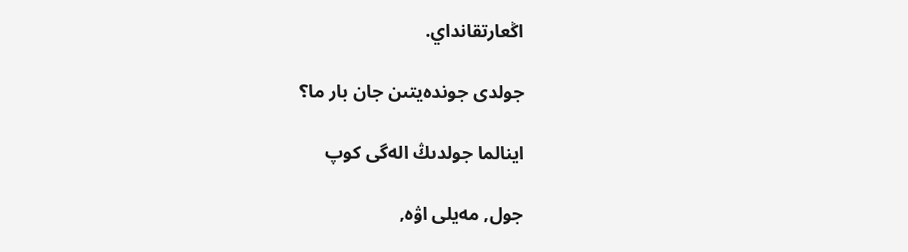اڭعارتقانداي.

جولدى جوندەيتىن جان بار ما؟

اينالما جولدىڭ الەگى كوپ

جول, مەيلى اۋە,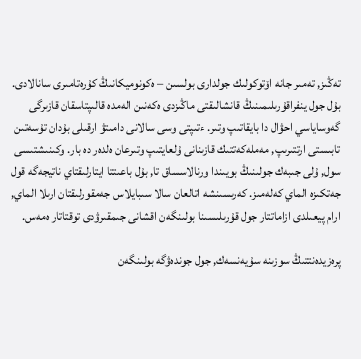تەڭىز, تەمىر جانە اۆتوكولىك جولدارى بولسىن – ەكونوميكانىڭ كۇرەتامىرى سانالادى. بۇل جول ينفراقۇرىلىمىنىڭ قانشالىقتى ماڭىزدى ەكەنىن الەمدە قالىپتاسقان قازىرگى گەوساياسي احۋال دا بايقاتىپ وتىر. ءتىپتى وسى سالانى دامىتۋ ارقىلى بۇدان تۇسەتىن تابىستى ارتتىرىپ, مەملەكەتتىك قازىنانى ۇلعايتىپ وتىرعان ەلدەر دە بار. وكىنىشتىسى سول, ۇلى جىبەك جولىنىڭ بويىندا ورنالاسساق تا, بۇل باعىتتا ايتارلىقتاي ناتيجەگە قول جەتكىزە الماي كەلەمىز. كەرىسىنشە اتالعان سالا سىبايلاس جەمقورلىقتان ارىلا الماي, ارام پيعىلدى ازاماتتار جول قۇرىلىسىنا بولىنگەن اقشانى جىمقىرۋدى توقتاتار ەمەس.

پرەزيدەنتتىڭ سوزىنە سۇيەنسەك, جول جوندەۋگە بولىنگەن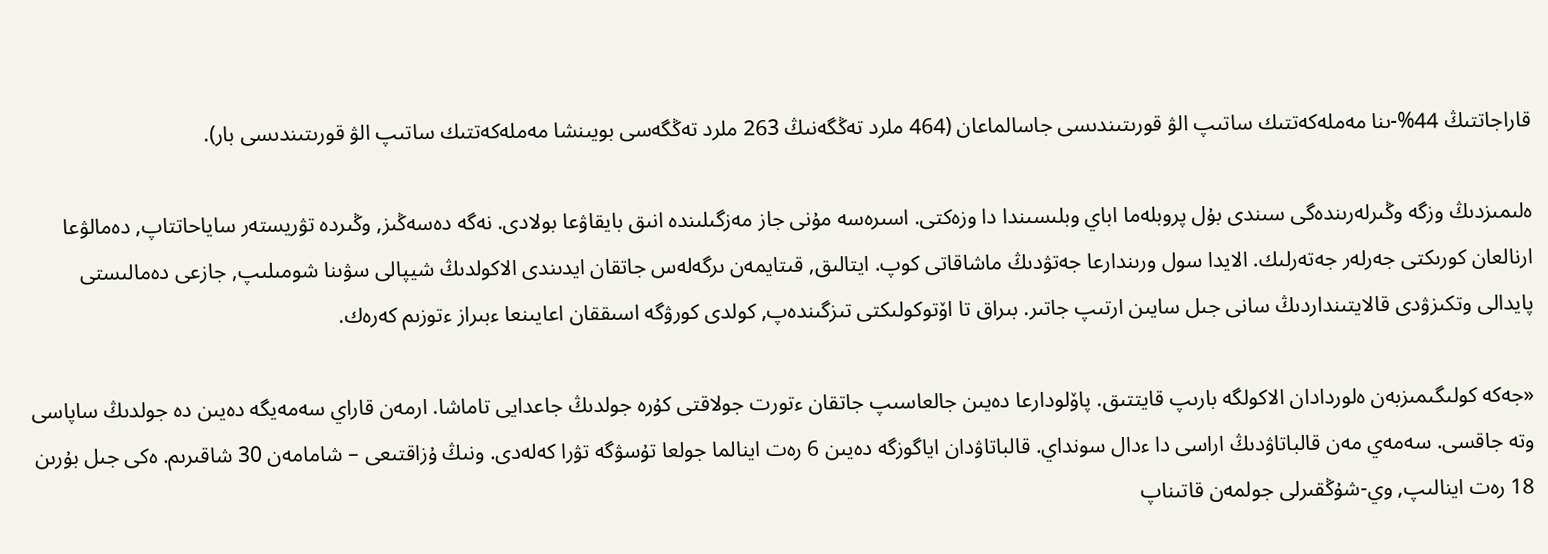قاراجاتتىڭ 44%-ىنا مەملەكەتتىك ساتىپ الۋ قورىتىندىسى جاسالماعان (464 ملرد تەڭگەنىڭ 263 ملرد تەڭگەسى بويىنشا مەملەكەتتىك ساتىپ الۋ قورىتىندىسى بار).

ەلىمىزدىڭ وزگە وڭىرلەرىندەگى سىندى بۇل پروبلەما اباي وبلىسىندا دا وزەكتى. اسىرەسە مۇنى جاز مەزگىلىندە انىق بايقاۋعا بولادى. نەگە دەسەڭىز, وڭىردە تۋريستەر ساياحاتتاپ, دەمالۋعا ارنالعان كورىكتى جەرلەر جەتەرلىك. الايدا سول ورىندارعا جەتۋدىڭ ماشاقاتى كوپ. ايتالىق, قىتايمەن ىرگەلەس جاتقان ايدىندى الاكولدىڭ شيپالى سۋىنا شومىلىپ, جازعى دەمالىستى پايدالى وتكىزۋدى قالايتىنداردىڭ سانى جىل سايىن ارتىپ جاتىر. بىراق تا اۆتوكولىكتى تىزگىندەپ, كولدى كورۋگە اسىققان اعايىنعا ءبىراز ءتوزىم كەرەك.

«جەكە كولىگىمىزبەن ەلوردادان الاكولگە بارىپ قايتتىق. پاۆلودارعا دەيىن جالعاسىپ جاتقان ءتورت جولاقتى كۇرە جولدىڭ جاعدايى تاماشا. ارمەن قاراي سەمەيگە دەيىن دە جولدىڭ ساپاسى وتە جاقسى. سەمەي مەن قالباتاۋدىڭ اراسى دا ءدال سونداي. قالباتاۋدان اياگوزگە دەيىن 6 رەت اينالما جولعا تۇسۋگە تۋرا كەلەدى. ونىڭ ۇزاقتىعى – شامامەن 30 شاقىرىم. ەكى جىل بۇرىن 18 رەت اينالىپ, وي-شۇڭقىرلى جولمەن قاتىناپ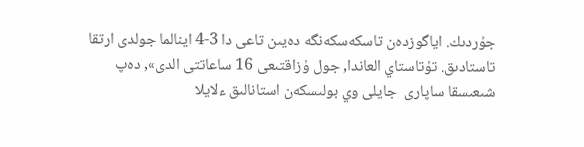جۇردىك. اياگوزدەن تاسكەسكەنگە دەيىن تاعى دا 3-4 اينالما جولدى ارتقا تاستادىق. تۇتاستاي العاندا, جول ۇزاقتىعى 16 ساعاتتى الدى», دەپ شىعىسقا ساپارى  جايلى وي بولىسكەن استانالىق ءلايلا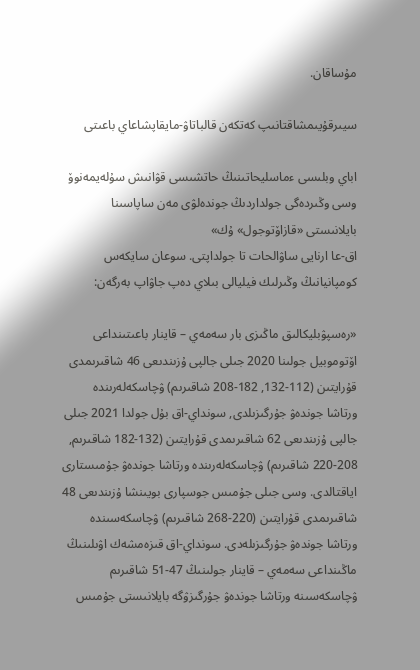مۇساقان.

سيىرقۇيىمشاقتانىپ كەتكەن قالباتاۋ-مايقاپشاعاي باعىتى

اباي وبلىسى ءماسليحاتىنىڭ حاتشىسى قۋانىش سۇلەيمەنوۆ وسى وڭىردەگى جولداردىڭ جوندەلۋى مەن ساپاسىنا بايلانىستى «قازاۆتوجول» ۇك»
اق-عا ارنايى ساۋالحات تا جولداپتى. سوعان سايكەس كومپانيانىڭ وڭىرلىك فيليالى بىلاي دەپ جاۋاپ بەرگەن:

«رەسپۋبليكالىق ماڭىزى بار سەمەي – قاينار باعىتىنداعى اۆتوموبيل جولىنا 2020 جىلى جالپى ۇزىندىعى 46 شاقىرىمدى قۇرايتىن (112-132, 182-208 شاقىرىم) ۋچاسكەلەرىندە ورتاشا جوندەۋ جۇرگىزىلدى, سونداي-اق بۇل جولدا 2021 جىلى جالپى ۇزىندىعى 62 شاقىرىمدى قۇرايتىن (132-182 شاقىرىم, 208-220 شاقىرىم) ۋچاسكەلەرىندە ورتاشا جوندەۋ جۇمىستارى اياقتالدى. وسى جىلى جۇمىس جوسپارى بويىنشا ۇزىندىعى 48 شاقىرىمدى قۇرايتىن (220-268 شاقىرىم) ۋچاسكەسىندە ورتاشا جوندەۋ جۇرگىزىلەدى. سونداي-اق قىزەمشەك اۋىلىنىڭ ماڭىنداعى سەمەي – قاينار جولىنىڭ 47-51 شاقىرىم ۋچاسكەسىنە ورتاشا جوندەۋ جۇرگىزۋگە بايلانىستى جۇمىس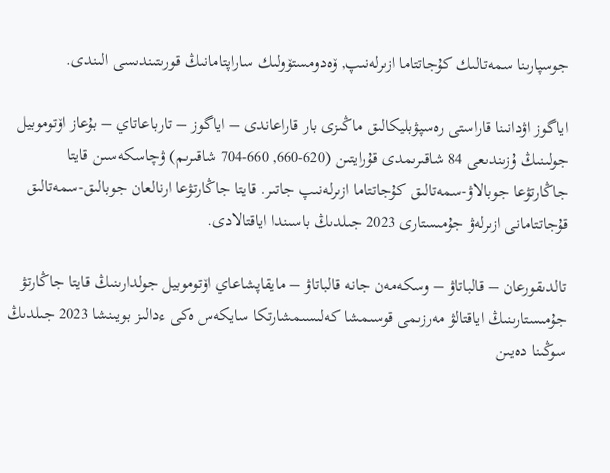جوسپارىنا سمەتالىك كۇجاتتاما ازىرلەنىپ, ۆەدومستۆولىك ساراپتامانىڭ قورىتىندىسى الىندى.

اياگوز اۋدانىنا قاراستى رەسپۋبليكالىق ماڭىزى بار قاراعاندى – اياگوز – تارباعاتاي – بۇعاز اۆتوموبيل جولىنىڭ ۇزىندىعى 84 شاقىرىمدى قۇرايتىن (620-660, 660-704 شاقىرىم) ۋچاسكەسىن قايتا جاڭارتۋعا جوبالاۋ-سمەتالىق كۇجاتتاما ازىرلەنىپ جاتىر. قايتا جاڭارتۋعا ارنالعان جوبالىق-سمەتالىق قۇجاتتامانى ازىرلەۋ جۇمىستارى 2023 جىلدىڭ باسىندا اياقتالادى.

تالدىقورعان – قالباتاۋ – وسكەمەن جانە قالباتاۋ – مايقاپشاعاي اۆتوموبيل جولدارىنىڭ قايتا جاڭارتۋ جۇمىستارىنىڭ اياقتالۋ مەرزىمى قوسىمشا كەلىسىمشارتكا سايكەس ەكى ءدالىز بويىنشا 2023 جىلدىڭ سوڭىنا دەيىن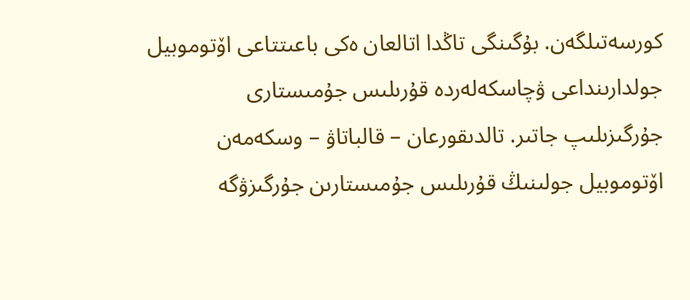كورسەتىلگەن. بۇگىنگى تاڭدا اتالعان ەكى باعىتتاعى اۆتوموبيل جولدارىنداعى ۋچاسكەلەردە قۇرىلىس جۇمىستارى جۇرگىزىلىپ جاتىر. تالدىقورعان – قالباتاۋ – وسكەمەن اۆتوموبيل جولىنىڭ قۇرىلىس جۇمىستارىن جۇرگىزۋگە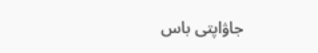جاۋاپتى باس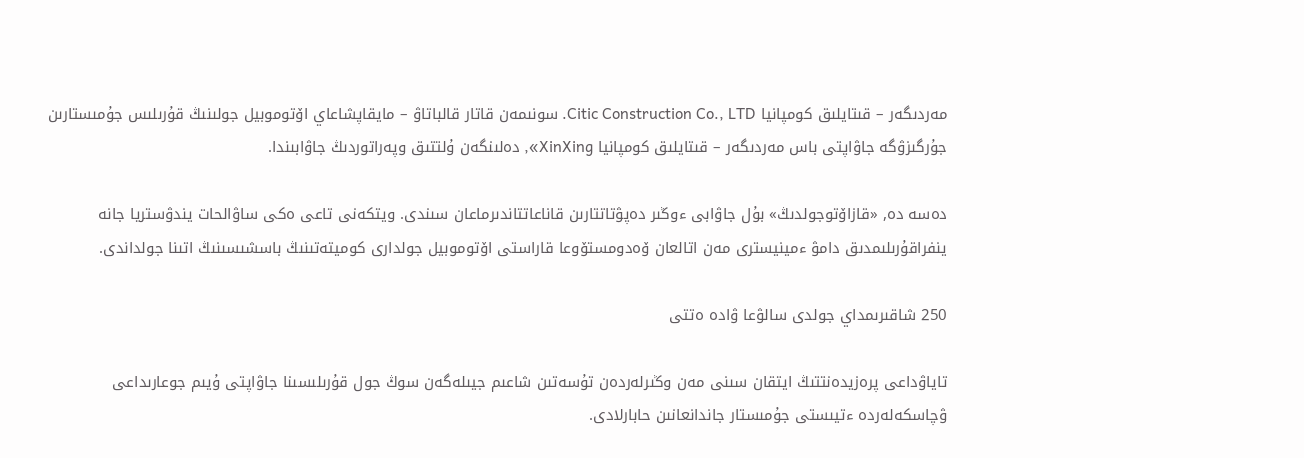مەردىگەر – قىتايلىق كومپانيا Citic Construction Co., LTD. سونىمەن قاتار قالباتاۋ – مايقاپشاعاي اۆتوموبيل جولىنىڭ قۇرىلىس جۇمىستارىن جۇرگىزۋگە جاۋاپتى باس مەردىگەر – قىتايلىق كومپانيا XinXing», دەلىنگەن ۇلتتىق وپەراتوردىڭ جاۋابىندا.

دەسە دە, «قازاۆتوجولدىڭ» بۇل جاۋابى ءوڭىر دەپۋتاتتارىن قاناعاتتاندىرماعان سىندى. ويتكەنى تاعى ەكى ساۋالحات يندۋستريا جانە ينفراقۇرىلىمدىق دامۋ ءمينيسترى مەن اتالعان ۆەدومستۆوعا قاراستى اۆتوموبيل جولدارى كوميتەتىنىڭ باسشىسىنىڭ اتىنا جولداندى.

250 شاقىرىمداي جولدى سالۋعا ۋادە ەتتى

تاياۋداعى پرەزيدەنتتىڭ ايتقان سىنى مەن وڭىرلەردەن تۇسەتىن شاعىم جيىلەگەن سوڭ جول قۇرىلىسىنا جاۋاپتى ۇيىم جوعارىداعى ۋچاسكەلەردە ءتيىستى جۇمىستار جاندانعانىن حابارلادى.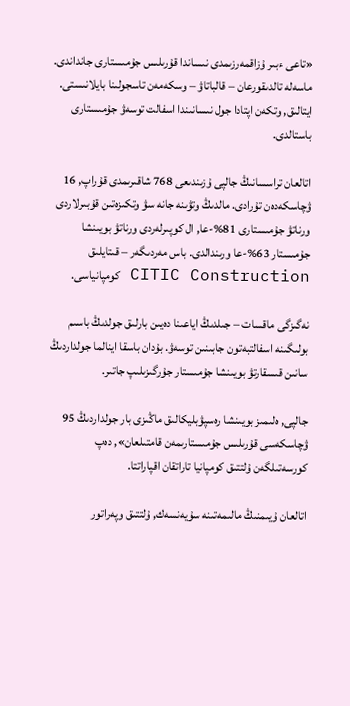«تاعى ءبىر ۇزاقمەرزىمدى نىساندا قۇرىلىس جۇمىستارى جانداندى. ماسەلە تالدىقورعان – قالباتاۋ – وسكەمەن تاسجولىنا بايلانىستى. ايتالىق, وتكەن اپتادا جول نىسانىندا اسفالت توسەۋ جۇمىستارى باستالدى.

اتالعان تراسسانىڭ جالپى ۇزىندىعى 768 شاقىرىمدى قۇراپ, 16 ۋچاسكەدەن تۇرادى. مالدىڭ وتۋىنە جانە سۋ وتكىزەتىن قۇبىرلاردى ورناتۋ جۇمىستارى 81%-عا, ال كوپىرلەردى ورناتۋ بويىنشا جۇمىستار 63%-عا ورىندالدى. باس مەردىگەر – قىتايلىق CITIC Construction كومپانياسى.

نەگىزگى ماقسات – جىلدىڭ اياعىنا دەيىن بارلىق جولدىڭ باسىم بولىگىنە اسفالتبەتون جابىنىن توسەۋ. بۇدان باسقا اينالما جولداردىڭ سانىن قىسقارتۋ بويىنشا جۇمىستار جۇرگىزىلىپ جاتىر.

جالپى, ەلىمىز بويىنشا رەسپۋبليكالىق ماڭىزى بار جولداردىڭ 95 ۋچاسكەسى قۇرىلىس جۇمىستارىمەن قامتىلعان», دەپ كورسەتىلگەن ۇلتتىق كومپانيا تاراتقان اقپاراتتا.

اتالعان ۇيىمنىڭ مالىمەتىنە سۇيەنسەك, ۇلتتىق وپەراتور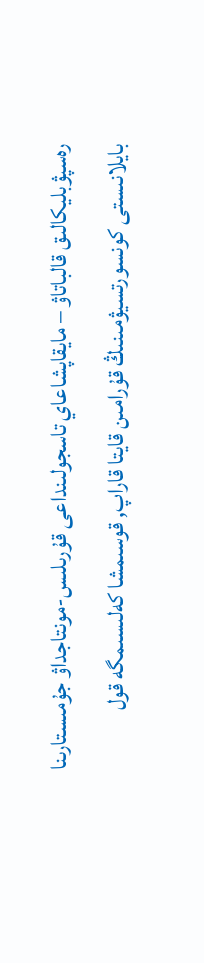رەسپۋبليكالىق قالباتاۋ – مايقاپشاعاي تاسجولىنداعى قۇرىلىس-مونتاجداۋ جۇمىستارىنا بايلانىستى كونسورتسيۋمىنىڭ قۇرامىن قايتا قاراپ, قوسىمشا كەلىسىمگە قول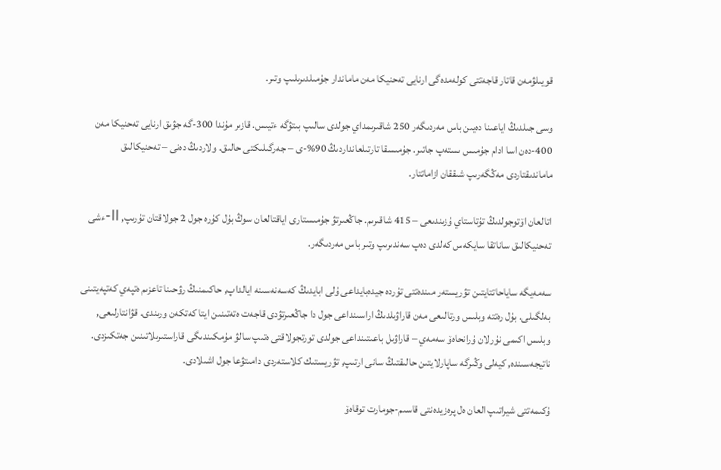قويىلۋمەن قاتار قاجەتتى كولەمدەگى ارنايى تەحنيكا مەن ماماندار جۇمىلدىرىلىپ وتىر.

وسى جىلدىڭ اياعىنا دەيىن باس مەردىگەر 250 شاقىرىمداي جولدى سالىپ بىتۋگە ءتيىس. قازىر مۇندا 300-گە جۋىق ارنايى تەحنيكا مەن 400-دەن اسا ادام جۇمىس ىستەپ جاتىر. جۇمىسقا تارتىلعانداردىڭ 90%-ى – جەرگىلىكتى حالىق. ولاردىڭ دەنى – تەحنيكالىق ماماندىقتاردى مەڭگەرىپ شىققان ازاماتتار.

اتالعان اۆتوجولدىڭ تۇتاستاي ۇزىندىعى – 415 شاقىرىم. جاڭعىرتۋ جۇمىستارى اياقتالعان سوڭ بۇل كۇرە جول 2 جولاقتان تۇرىپ, II-ءشى تەحنيكالىق ساناتقا سايكەس كەلدى دەپ سەندىرىپ وتىر باس مەردىگەر.

سەمەيگە ساياحاتتايتىن تۋريستەر مىندەتتى تۇردە جيدەبايداعى ۇلى ابايدىڭ كەسەنەسىنە ايالداپ, حاكىمنىڭ رۋحىنا تاعزىم ەتپەي كەتپەيتىنى بەلگىلى. بۇل رەتتە وبلىس ورتالىعى مەن قاراۋىلدىڭ اراسىنداعى جول دا جاڭعىرتۋدى قاجەت ەتەتىنىن ايتا كەتكەن ورىندى. قۋانتارلىعى, وبلىس اكىمى نۇرلان ۇرانحاەۆ سەمەي – قاراۋىل باعىتىنداعى جولدى تورتجولاقتى ەتىپ سالۋ مۇمكىندىگى قاراستىرىلاتىنىن جەتكىزدى. ناتيجەسىندە, كيەلى وڭىرگە ساپارلايتىن حالىقتىڭ سانى ارتىپ, تۋريستىك كلاستەردى دامىتۋعا جول اشىلادى.

ۇكىمەتتى شيراتىپ العان ەل پرەزيدەنتى قاسىم-جومارت توقاەۆ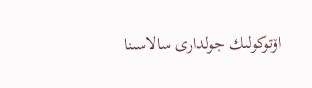اۆتوكولىك جولدارى سالاسىنا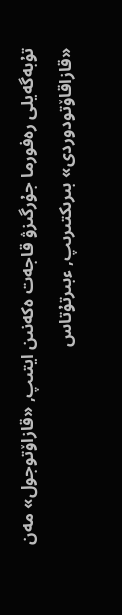تۇبەگەيلى رەفورما جۇرگىزۋ قاجەت ەكەنىن ايتىپ, «قازاۆتوجول» مەن «قازاقاۆتودوردى» بىرىكتىرىپ, ءبىرتۇتاس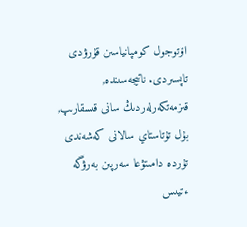اۆتوجول كومپانياسىن قۇرۋدى تاپسىردى. ناتيجەسىندە, قىزمەتكەرلەردىڭ سانى قىسقارىپ, بۇل تۇتاستاي سالانى كەشەندى تۇردە دامىتۋعا سەرپىن بەرۋگە ءتيىس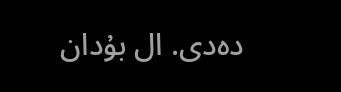دەدى. ال بۇدان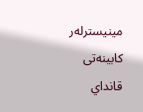مينيسترلەر كابينەتى قانداي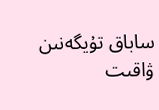ساباق تۇيگەنىن ۋاقىت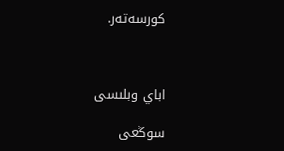كورسەتەر.



اباي وبلىسى

سوڭعى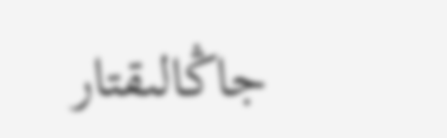جاڭالىقتار